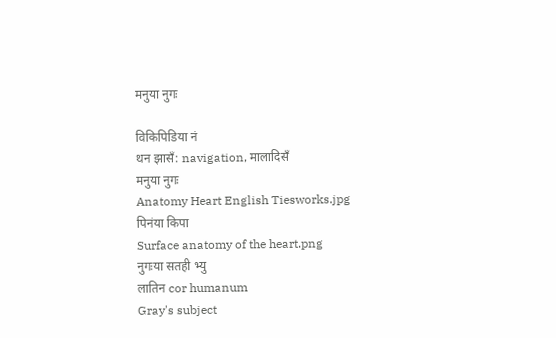मनुया नुगः

विकिपिडिया नं
थन झासँ: navigation, मालादिसँ
मनुया नुगः
Anatomy Heart English Tiesworks.jpg
पिनंया किपा
Surface anatomy of the heart.png
नुगःया सतही भ्यु
लातिन cor humanum
Gray's subject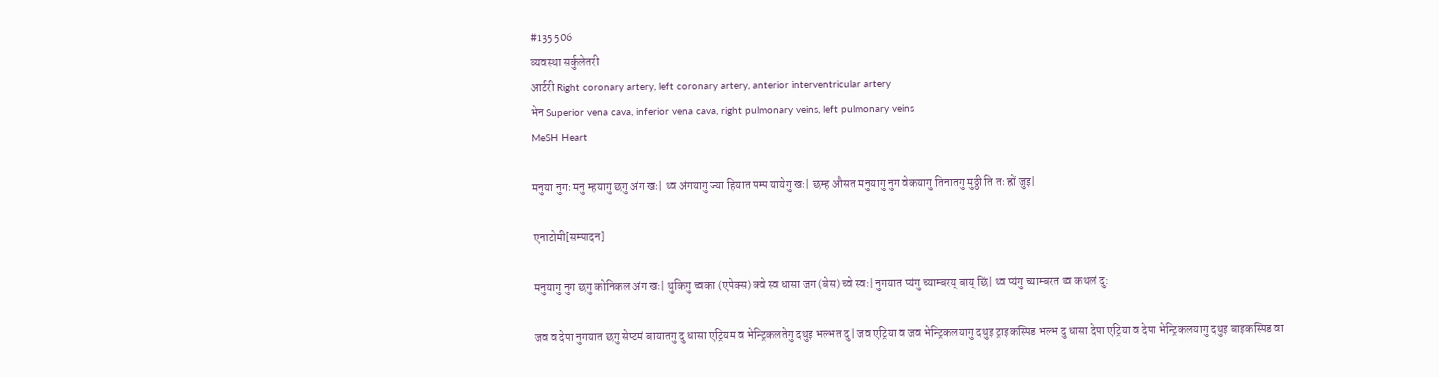#135 506
व्यवस्था सर्कुलेतरी
आर्टरी Right coronary artery, left coronary artery, anterior interventricular artery
भेन Superior vena cava, inferior vena cava, right pulmonary veins, left pulmonary veins
MeSH Heart

मनुया नुगः मनु म्हयागु छगु अंग खः| थ्व अंगयागु ज्या हियात पम्प यायेगु खः| छम्ह औसत मनुयागु नुग वेकयागु तिनातगु मुठ्ठी ति तः ह्रों जुइ|

एनाटोमी[सम्पादन]

मनुयागु नुग छगु कोनिकल अंग खः| थुकिगु च्वका (एपेक्स) क्वे स्व धासा जग (बेस) च्वे स्वः| नुगयात प्यंगु च्याम्बरय् बाय् छिं| थ्व प्यंगु च्याम्बरत थ्व कथलं दु:

जव व देपा नुगयात छगु सेप्टमं बायातगु दु धासा एट्रियम व भेन्ट्रिकलतेगु दथुइ भल्भत दु| जव एट्रिया व जव भेन्ट्रिकलयागु दथुइ ट्राइकस्पिड भल्भ दु धासा देपा एट्रिया व देपा भेन्ट्रिकलयागु दथुइ बाइकस्पिड वा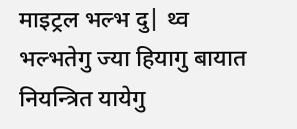माइट्रल भल्भ दु| थ्व भल्भतेगु ज्या हियागु बायात नियन्त्रित यायेगु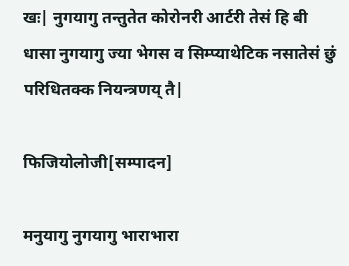खः| नुगयागु तन्तुतेत कोरोनरी आर्टरी तेसं हि बी धासा नुगयागु ज्या भेगस व सिम्प्याथेटिक नसातेसं छुं परिधितक्क नियन्त्रणय् तै|

फिजियोलोजी[सम्पादन]

मनुयागु नुगयागु भाराभारा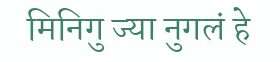मिनिगु ज्या नुगलं हे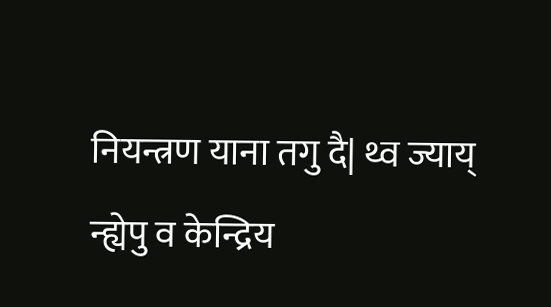नियन्त्रण याना तगु दै| थ्व ज्याय् न्ह्येपु व केन्द्रिय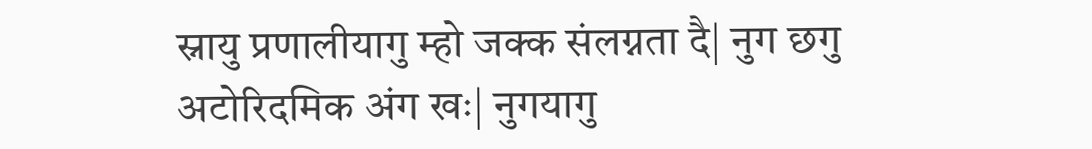स्नायु प्रणालीयागु म्हो जक्क संलग्नता दै| नुग छगु अटोरिदमिक अंग खः| नुगयागु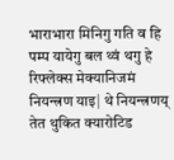भाराभारा मिनिगु गति व हि पम्प यायेगु बल थ्वं थगु हे रिफ्लेक्स मेक्यानिजमं नियन्त्रण याइ| थे नियन्त्रणय् तेत थुकित क्यारोटिड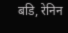बडि, रेनिन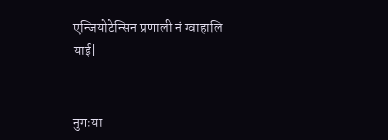एन्जियोटेन्सिन प्रणाली नं ग्वाहालि याई|


नुगःया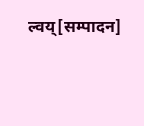ल्वय्[सम्पादन]